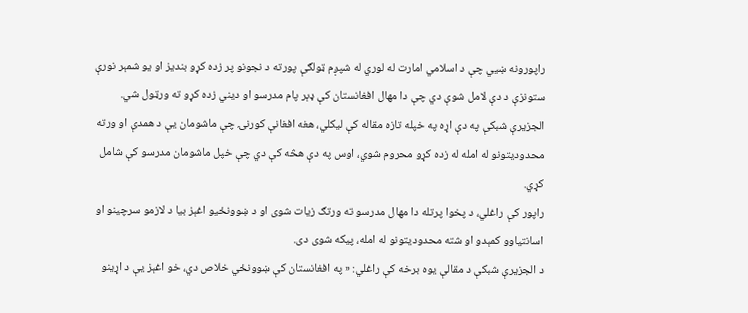راپورونه ښيي چې د اسلامي امارت له لوري له شپږم ټولګې پورته د نجونو پر زده کړو بندیز او یو شمېر نورې ستونزې د دې لامل شوې دي چې دا مهال افغانستان کې ډېر پام مدرسو او دیني زده کړو ته ورټول شي.
الجزیرې شبکې په دې اړه په خپله تازه مقاله کې لیکلي، هغه افغانې کورنۍ چې ماشومان یې د همدې او ورته محدودیتونو له امله له زده کړو محروم شوي، اوس په دې هڅه کې دي چې خپل ماشومان مدرسو کې شامل کړي.
راپور کې راغلي، د پخوا پرتله دا مهال مدرسو ته ورتګ زیات شوی او د ښوونځیو اغېز بیا د لازمو سرچینو او اسانتیاوو کمېدو او شته محدودیتونو له امله، پیکه شوی دی.
د الجزیرې شبکې د مقالې یوه برخه کې راغلي: « په افغانستان کې ښوونځي خلاص دي، خو اغېز یې د اړینو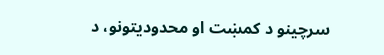سرچینو د کمښت او محدودیتونو، د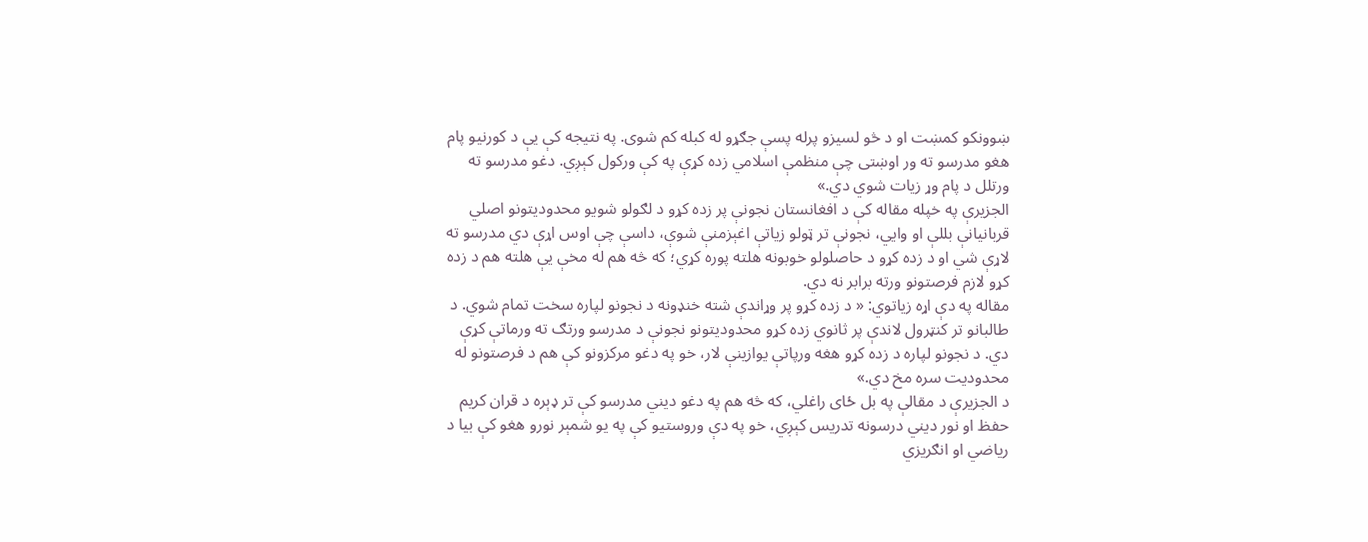ښوونکو کمښت او د څو لسیزو پرله پسې جګړو له کبله کم شوی. په نتیجه کې یې د کورنیو پام هغو مدرسو ته ور اوښتی چې منظمې اسلامي زده کړې په کې ورکول کېږي. دغو مدرسو ته ورتلل د پام وړ زیات شوي دي.»
الجزیرې په خپله مقاله کې د افغانستان نجونې پر زده کړو د لګولو شویو محدودیتونو اصلي قربانیانې بللې او وايي، نجونې تر ټولو زیاتې اغېزمنې شوې، داسې چې اوس اړې دي مدرسو ته لاړې شي او د زده کړو د حاصلولو خوبونه هلته پوره کړي؛ که څه هم له مخې یې هلته هم د زده کړو لازم فرصتونو ورته برابر نه دي.
مقاله په دې اړه زیاتوي: « د زده کړو پر وړاندې شته خنډونه د نجونو لپاره سخت تمام شوي. د طالبانو تر کنټرول لاندې پر ثانوي زده کړو محدودیتونو نجونې د مدرسو ورتګ ته ورماتې کړې دي. د نجونو لپاره د زده کړو هغه ورپاتې یوازینې لار، خو په دغو مرکزونو کې هم د فرصتونو له محدودیت سره مخ دي.»
د الجزیرې د مقالې په بل ځای راغلي، که څه هم په دغو دیني مدرسو کې تر ډېره د قران کریم حفظ او نور دیني درسونه تدریس کېږي، خو په دې وروستیو کې په یو شمېر نورو هغو کې بیا د ریاضي او انګریزي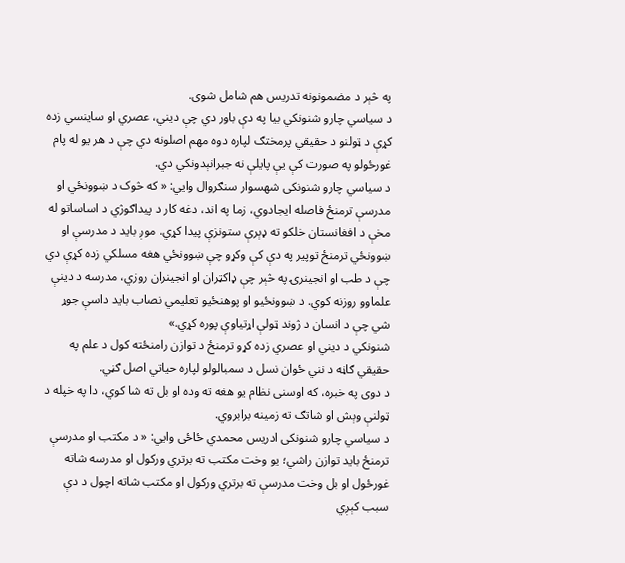په څېر د مضمونونه تدریس هم شامل شوی.
د سیاسي چارو شنونکي بیا په دې باور دي چې دیني، عصري او ساینسي زده کړې د ټولنو د حقیقي پرمختګ لپاره دوه مهم اصلونه دي چې د هر یو له پام غورځولو په صورت کې یې پایلې نه جبرانېدونکي دي.
د سیاسي چارو شنونکی شهسوار سنګروال وايي: « که څوک د ښوونځي او مدرسې ترمنځ فاصله ایجادوي، زما په اند، دغه کار د پیداګوژي د اساساتو له مخې د افغانستان خلکو ته ډېرې ستونزې پیدا کړي. موږ باید د مدرسې او ښوونځي ترمنځ توپير په دې کې وکړو چې ښوونځي هغه مسلکي زده کړې دي چې د طب او انجینرۍ په څېر چې ډاکټران او انجینران روزي، مدرسه د دینې علماوو روزنه کوي. د ښوونځیو او پوهنځیو تعلیمي نصاب باید داسې جوړ شي چې د انسان د ژوند ټولې اړتیاوې پوره کړي.»
شنونکي د دیني او عصري زده کړو ترمنځ د توازن رامنځته کول د علم په حقیقي ګاڼه د نني ځوان نسل د سمبالولو لپاره حیاتي اصل ګڼي.
د دوی په خبره، که اوسنی نظام یو هغه ته وده او بل ته شا کوي، دا په خپله د ټولنې وېش او شاتګ ته زمینه برابروي.
د سیاسي چارو شنونکی ادریس محمدي ځاځی وايي: « د مکتب او مدرسې ترمنځ باید توازن راشي؛ یو وخت مکتب ته برتري ورکول او مدرسه شاته غورځول او بل وخت مدرسې ته برتري ورکول او مکتب شاته اچول د دې سبب کېږي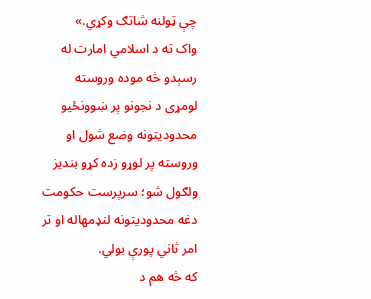چې ټولنه شاتګ وکړي.»
واک ته د اسلامي امارت له رسېدو څه موده وروسته لومړی د نجونو پر ښوونځیو محدودیتونه وضع شول او وروسته پر لوړو زده کړو بندیز ولګول شو؛ سرپرست حکومت دغه محدودیتونه لنډمهاله او تر امر ثاني پورې بولي.
که څه هم د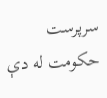سرپرست حکومت له دې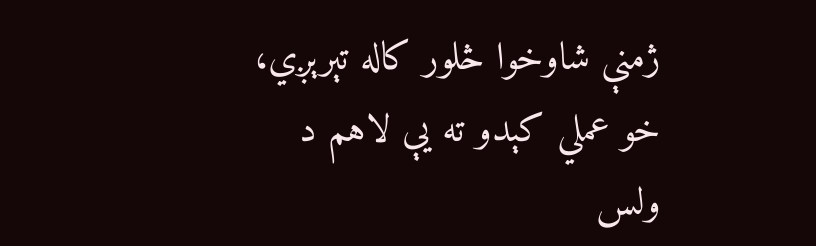ژمنې شاوخوا څلور کاله تېرېږي، خو عملي کېدو ته یې لاهم د ولس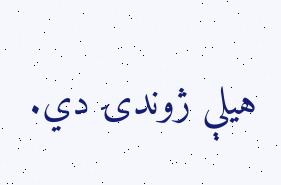هیلې ژوندۍ دي.